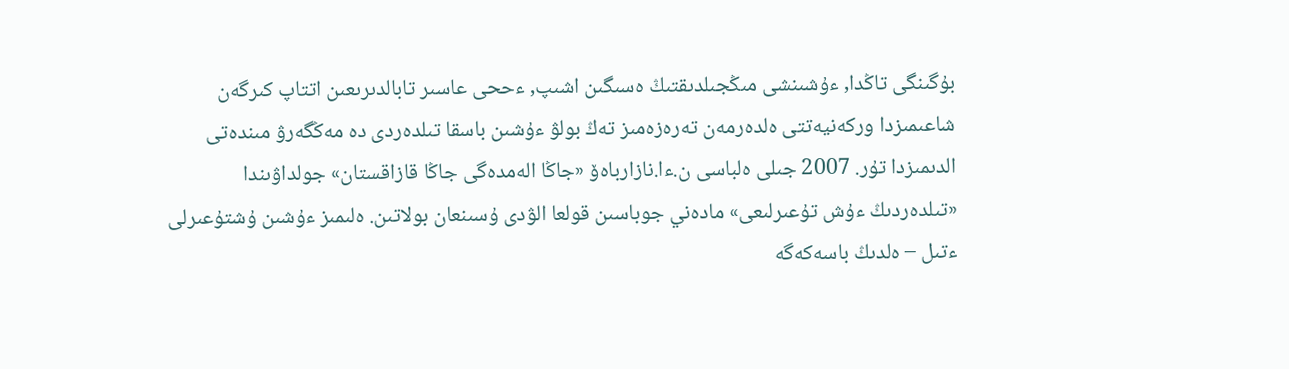بۇگىنگى تاڭدا, ءۇشىنشى مىڭجىلدىقتىڭ ەسىگىن اشىپ, ءححى عاسىر تابالدىرىعىن اتتاپ كىرگەن شاعىمىزدا وركەنيەتتى ەلدەرمەن تەرەزەمىز تەڭ بولۋ ءۇشىن باسقا تىلدەردى دە مەڭگەرۋ مىندەتى الدىمىزدا تۇر. 2007 جىلى ەلباسى ن.ءا.نازارباەۆ «جاڭا الەمدەگى جاڭا قازاقستان» جولداۋىندا «تىلدەردىڭ ءۇش تۇعىرلىعى» مادەني جوباسىن قولعا الۋدى ۇسىنعان بولاتىن. ەلىمىز ءۇشىن ۇشتۇعىرلى ءتىل – ەلدىڭ باسەكەگە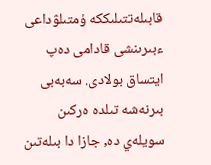قابىلەتتىلىككە ۇمتىلۋداعى ءبىرىنشى قادامى دەپ ايتساق بولادى. سەبەبى بىرنەشە تىلدە ەركىن سويلەي دە, جازا دا بىلەتىن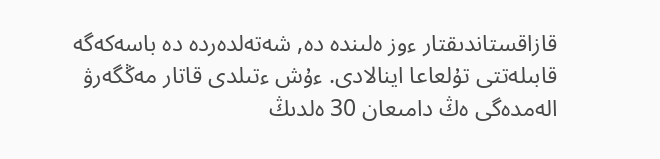قازاقستاندىقتار ءوز ەلىندە دە, شەتەلدەردە دە باسەكەگە قابىلەتتى تۇلعاعا اينالادى. ءۇش ءتىلدى قاتار مەڭگەرۋ الەمدەگى ەڭ دامىعان 30 ەلدىڭ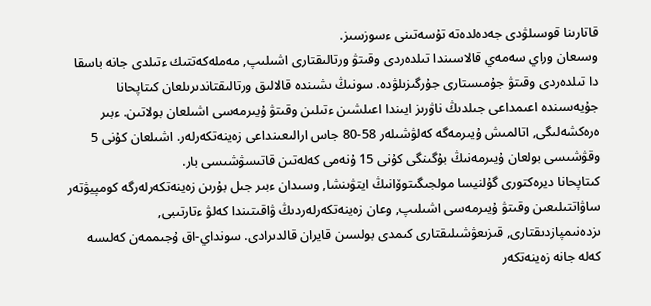قاتارىنا قوسىلۋدى جەدەلدەتە تۇسەتىنى ءسوزسىز.
وسىعان وراي سەمەي قالاسىندا تىلدەردى وقىتۋ ورتالىقتارى اشىلىپ, مەملەكەتتىك ءتىلدى جانە باسقا دا تىلدەردى وقىتۋ جۇمىستارى جۇرگىزىلۋدە. سونىڭ ىشىندە قالالىق ورتالىقتاندىرىلعان كىتاپحانا جۇيەسىندە اعىمداعى جىلدىڭ ناۋرىز ايىندا اعىلشىن ءتىلىن وقىتۋ ۇيىرمەسى اشىلعان بولاتىن. ءبىر ەرەكشەلىگى, اتالمىش ۇيىرمەگە كەلۋشىلەر 58-80 جاس ارالىعىنداعى زەينەتكەرلەر. اشىلعان كۇنى 5 وقۋشىسى بولعان ۇيىرمەنىڭ بۇگىنگى كۇنى 15 ۇنەمى كەلەتىن قاتىسۋشىسى بار.
كىتاپحانا ديرەكتورى گۇلنيسا مولجىگىتوۆانىڭ ايتۋىنشا, وسىدان ءبىر جىل بۇرىن زەينەتكەرلەرگە كومپيۋتەر ساۋاتتىلىعىن وقىتۋ ۇيىرمەسى اشىلىپ, وعان زەينەتكەرلەردىڭ ۋاقىتىندا كەلۋ ءتارتىبى, ىزدەنىمپازدىقتارى, قىزىعۋشىلىقتارى كىمدى بولسىن قايران قالدىرادى. سونداي-اق ۇجىممەن كەلىسە كەلە جانە زەينەتكەر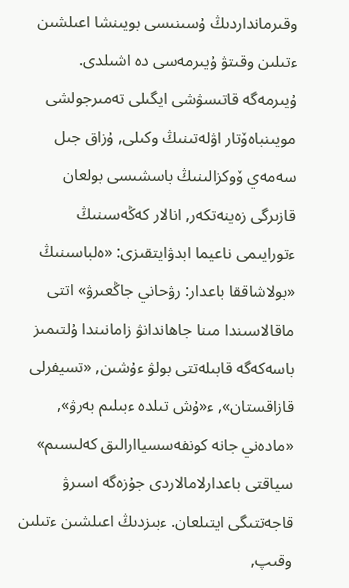وقىرمانداردىڭ ۇسىنىسى بويىنشا اعىلشىن ءتىلىن وقىتۋ ۇيىرمەسى دە اشىلدى.
ۇيىرمەگە قاتىسۋشى ايگىلى تەمىرجولشى مويىنباەۆتار اۋلەتىنىڭ وكىلى, ۇزاق جىل سەمەي ۆوكزالىنىڭ باسشىسى بولعان قازىرگى زەينەتكەر, انالار كەڭەسىنىڭ ءتورايىمى ناعيما ابدۋايتقىزى: «ەلباسىنىڭ «بولاشاققا باعدار: رۋحاني جاڭعىرۋ» اتتى ماقالاسىندا مىنا جاھاندانۋ زامانىندا ۇلتىمىز باسەكەگە قابىلەتتى بولۋ ءۇشىن, «تسيفرلى قازاقستان», ء«ۇش تىلدە ءبىلىم بەرۋ», «مادەني جانە كونفەسسياارالىق كەلىسىم» سياقتى باعدارلامالاردى جۇزەگە اسىرۋ قاجەتتىگى ايتىلعان. ءبىزدىڭ اعىلشىن ءتىلىن وقىپ,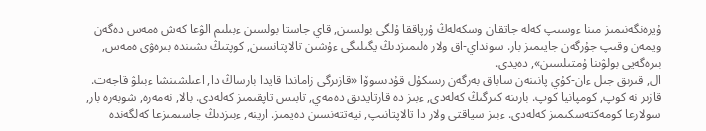ۇيرەنگەنىمىز مىنا ءوسىپ كەلە جاتقان وسكەلەڭ ۇرپاققا ۇلگى بولسىن, قاي جاستا بولسىن ءبىلىم الۋعا كەش ەمەس دەگەن ويمەن وقىپ جۇرگەن جايىمىز بار. سونداي-اق ولار ەلىمىزدىڭ يگىلىگى ءۇشىن تالاپتانسىن, كوپتىڭ ىشىندە بىرەۋى ەمەس, بىرەگەيى بولۋىنا ۇمتىلسىن», دەيدى.
ال, قىرىق جىل ءان-كۇي پانىنەن ساباق بەرگەن رىسكۇل قۇدىسوۆا «قازىرگى زاماندا قايدا بارساڭ دا, اعىلشىنشا ءبىلۋ قاجەت. قازىر نە كوپ, كومپانيا كوپ. بارىنە كىرگىڭ كەلەدى, ءبىز دە قارتايدىق دەمەي, تابىس تاپقىمىز كەلەدى. بالا, نەمەرە, شوبەرە بار, سولارعا كومەكتەسكىمىز كەلەدى. ءبىز سياقتى ولار دا تالاپتانىپ, نيەتتەنسىن دەيمىز. ارينە, ءبىزدىڭ جاسىمىزعا كەلگەندە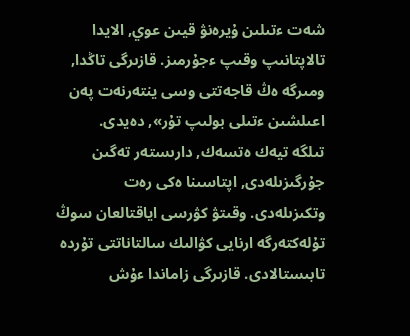شەت ءتىلىن ۇيرەنۋ قيىن عوي, الايدا تالاپتانىپ وقىپ ءجۇرمىز. قازىرگى تاڭدا, ومىرگە ەڭ قاجەتتى وسى ينتەرنەت پەن اعىلشىن ءتىلى بولىپ تۇر», دەيدى.
تىلگە تيەك ەتسەك, دارىستەر تەگىن جۇرگىزىلەدى, اپتاسىنا ەكى رەت وتكىزىلەدى. وقىتۋ كۋرسى اياقتالعان سوڭ تۇلەكتەرگە ارنايى كۋالىك سالتاناتتى تۇردە تابىستالادى. قازىرگى زاماندا ءۇش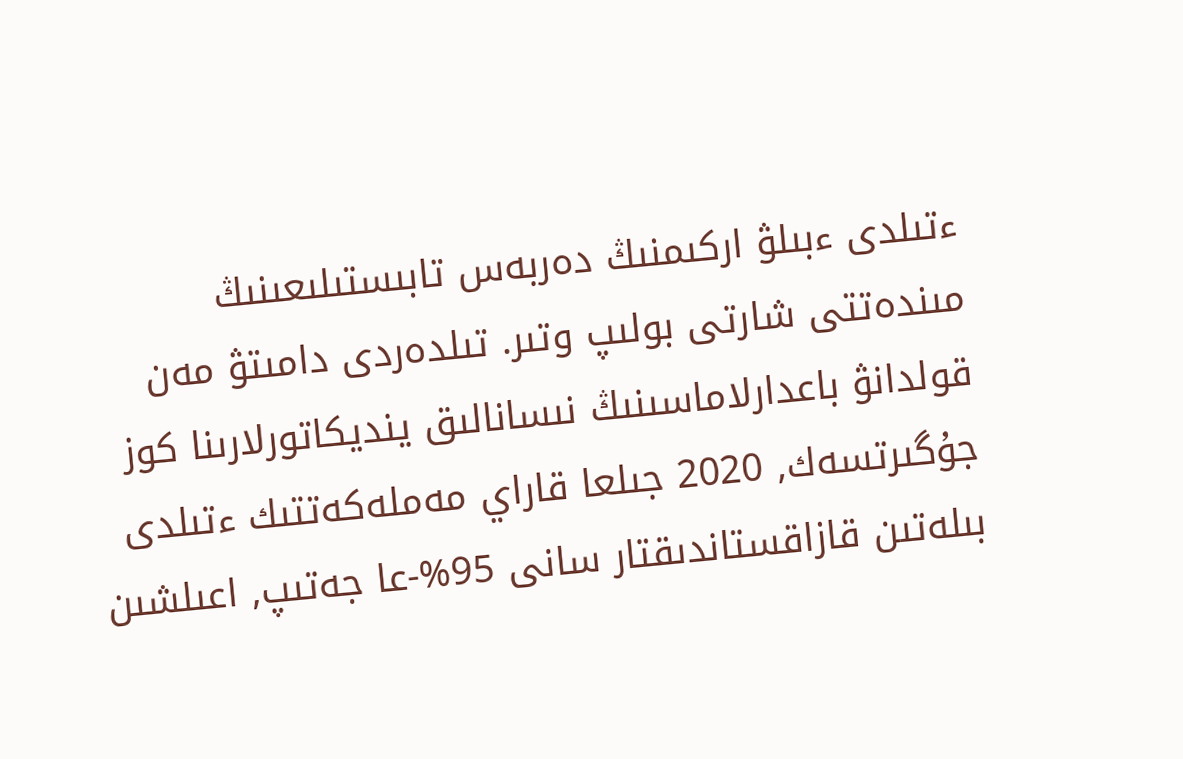ءتىلدى ءبىلۋ اركىمنىڭ دەربەس تابىستىلىعىنىڭ مىندەتتى شارتى بولىپ وتىر. تىلدەردى دامىتۋ مەن قولدانۋ باعدارلاماسىنىڭ نىسانالىق ينديكاتورلارىنا كوز جۇگىرتسەك, 2020 جىلعا قاراي مەملەكەتتىك ءتىلدى بىلەتىن قازاقستاندىقتار سانى 95%-عا جەتىپ, اعىلشىن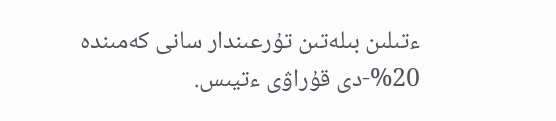ءتىلىن بىلەتىن تۇرعىندار سانى كەمىندە 20%-دى قۇراۋى ءتيىس.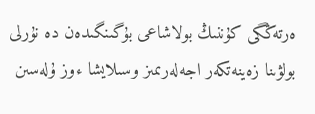ەرتەڭگى كۇننىڭ بولاشاعى بۇگىنگىدەن دە نۇرلى بولۋىنا زەينەتكەر اجەلەرىمىز وسىلايشا ءوز ۇلەسىن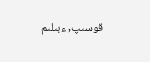قوسىپ, ءبىلىم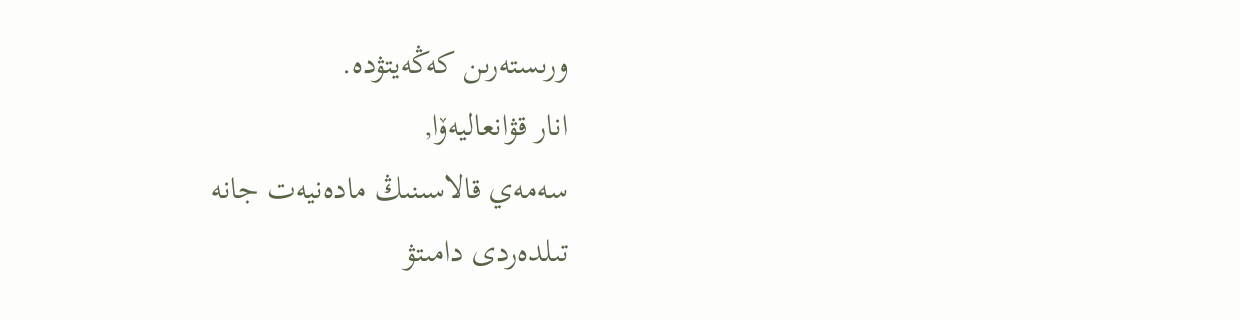ورىستەرىن كەڭەيتۋدە.
انار قۋانعاليەۆا,
سەمەي قالاسىنىڭ مادەنيەت جانە
تىلدەردى دامىتۋ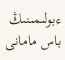ءبولىمىنىڭ باس مامانى